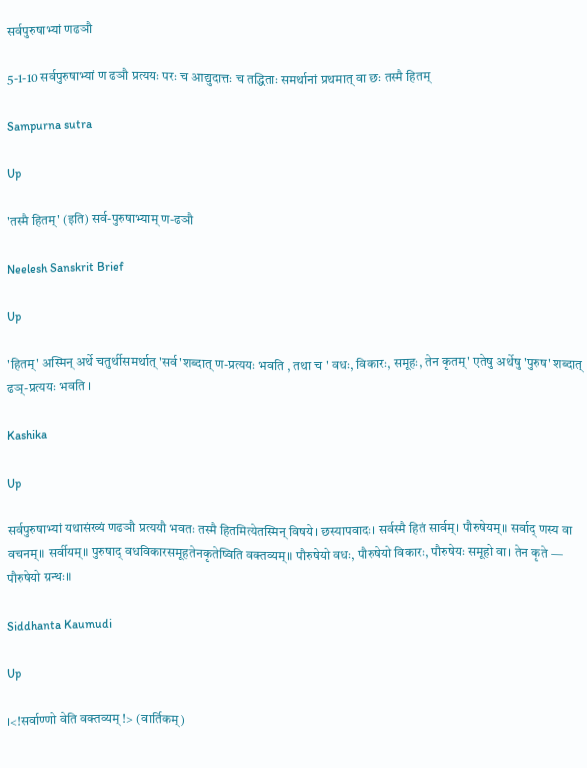सर्वपुरुषाभ्यां णढञौ

5-1-10 सर्वपुरुषाभ्यां ण ढञौ प्रत्ययः परः च आद्युदात्तः च तद्धिताः समर्थानां प्रथमात् वा छः तस्मै हितम्

Sampurna sutra

Up

'तस्मै हितम्' (इति) सर्व-पुरुषाभ्याम् ण-ढञौ

Neelesh Sanskrit Brief

Up

'हितम्' अस्मिन् अर्थे चतुर्थीसमर्थात् 'सर्व'शब्दात् ण-प्रत्ययः भवति , तथा च ' वधः, विकारः, समूहः, तेन कृतम्' एतेषु अर्थेषु 'पुरुष' शब्दात् ढञ्-प्रत्ययः भवति ।

Kashika

Up

सर्वपुरुषाभ्यां यथासंख्यं णढञौ प्रत्ययौ भवतः तस्मै हितमित्येतस्मिन् विषये। छस्यापवादः। सर्वस्मै हितं सार्वम्। पौरुषेयम्॥ सर्वाद् णस्य वा वचनम्॥ सर्वीयम्॥ पुरुषाद् वधविकारसमूहतेनकृतेष्विति वक्तव्यम्॥ पौरुषेयो वधः, पौरुषेयो विकारः, पौरुषेयः समूहो वा। तेन कृते — पौरुषेयो ग्रन्थः॥

Siddhanta Kaumudi

Up

।<!सर्वाण्णो वेति वक्तव्यम् !> (वार्तिकम्)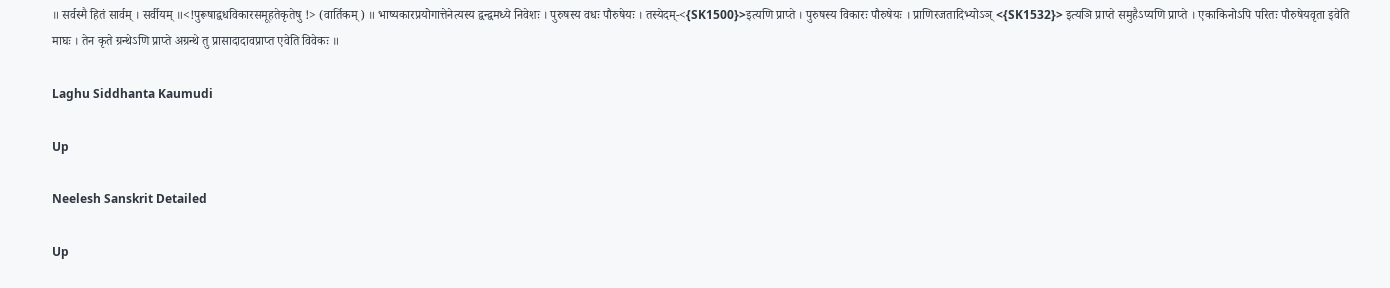॥ सर्वस्मै हितं सार्वम् । सर्वीयम् ॥<!पुरूषाद्वधविकारसमूहतेकृतेषु !> (वार्तिकम्) ॥ भाष्यकारप्रयोगात्तेनेत्यस्य द्वन्द्वमध्ये निवेशः । पुरुषस्य वधः पौरुषेयः । तस्येदम्-<{SK1500}>इत्यणि प्राप्ते । पुरुषस्य विकारः पौरुषेयः । प्राणिरजतादिभ्योऽञ् <{SK1532}> इत्यञि प्राप्ते समुहैऽप्यणि प्राप्ते । एकाकिनोऽपि परितः पौरुषेयवृता इवेति माघः । तेन कृते ग्रन्थेऽणि प्राप्ते अग्रन्थे तु प्रासादादावप्राप्त एवेति विवेकः ॥

Laghu Siddhanta Kaumudi

Up

Neelesh Sanskrit Detailed

Up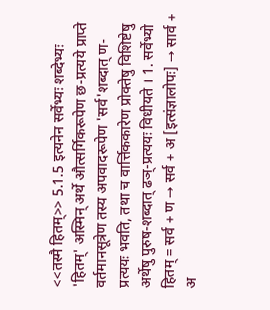<<तस्मै हितम्>> 5.1.5 इत्यनेन सर्वेभ्यः शब्देभ्यः 'हितम्' अस्मिन् अर्थे औत्सर्गिकरूपेण छ-प्रत्यये प्राप्ते वर्तमानसूत्रेण तस्य अपवादरूपेण 'सर्व'शब्दात् ण-प्रत्ययः भवति, तथा च वार्त्तिककारेण प्रोक्तेषु विशिष्टेषु अर्थेषु पुरुष-शब्दात् ढञ्-प्रत्ययः विधीयते । 1. सर्वेभ्यो हितम् = सर्व + ण → सर्व + अ [इत्संज्ञालोपः] → सार्व + अ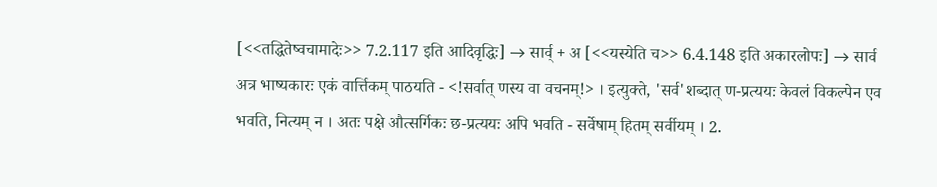[<<तद्धितेष्वचामादेः>> 7.2.117 इति आदिवृद्धिः] → सार्व् + अ [<<यस्येति च>> 6.4.148 इति अकारलोपः] → सार्व अत्र भाष्यकारः एकं वार्त्तिकम् पाठयति - <!सर्वात् णस्य वा वचनम्!> । इत्युक्ते, 'सर्व'शब्दात् ण-प्रत्ययः केवलं विकल्पेन एव भवति, नित्यम् न । अतः पक्षे औत्सर्गिकः छ-प्रत्ययः अपि भवति - सर्वेषाम् हितम् सर्वीयम् । 2.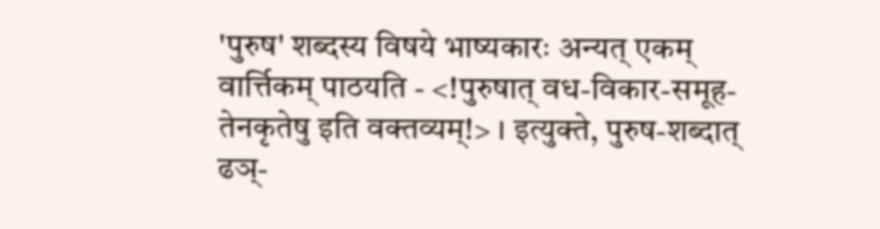'पुरुष' शब्दस्य विषये भाष्यकारः अन्यत् एकम् वार्त्तिकम् पाठयति - <!पुरुषात् वध-विकार-समूह-तेनकृतेषु इति वक्तव्यम्!> । इत्युक्ते, पुरुष-शब्दात् ढञ्-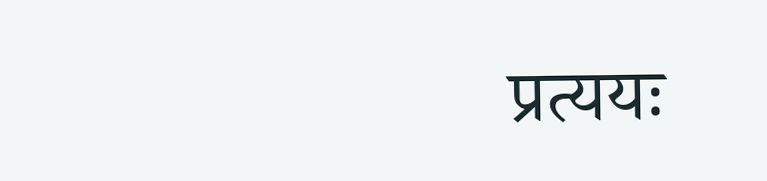प्रत्ययः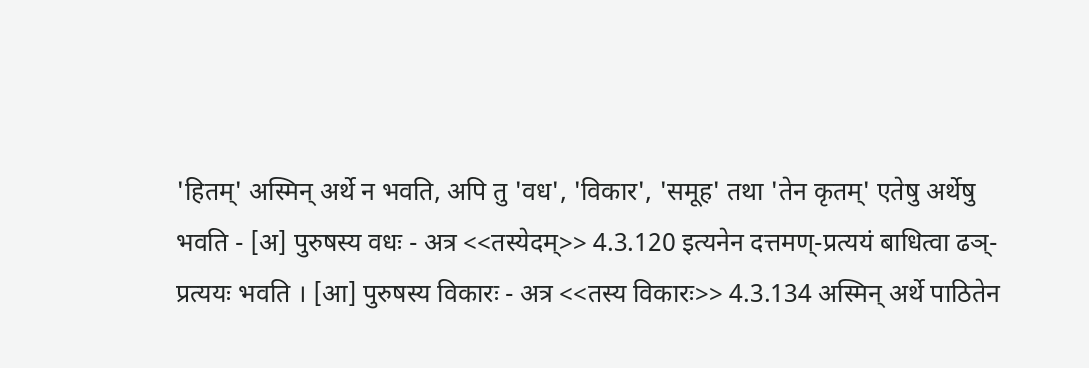'हितम्' अस्मिन् अर्थे न भवति, अपि तु 'वध', 'विकार', 'समूह' तथा 'तेन कृतम्' एतेषु अर्थेषु भवति - [अ] पुरुषस्य वधः - अत्र <<तस्येदम्>> 4.3.120 इत्यनेन दत्तमण्-प्रत्ययं बाधित्वा ढञ्-प्रत्ययः भवति । [आ] पुरुषस्य विकारः - अत्र <<तस्य विकारः>> 4.3.134 अस्मिन् अर्थे पाठितेन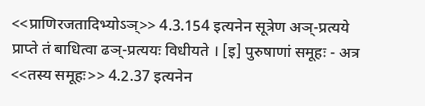<<प्राणिरजतादिभ्योऽञ्>> 4.3.154 इत्यनेन सूत्रेण अञ्-प्रत्यये प्राप्ते तं बाधित्वा ढञ्-प्रत्ययः विधीयते । [इ] पुरुषाणां समूहः - अत्र <<तस्य समूहः>> 4.2.37 इत्यनेन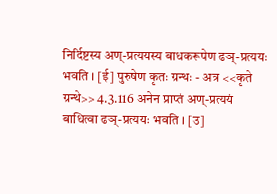निर्दिष्टस्य अण्-प्रत्ययस्य बाधकरूपेण ढञ्-प्रत्ययः भवति । [ई] पुरुषेण कृतः ग्रन्थः - अत्र <<कृते ग्रन्थे>> 4.3.116 अनेन प्राप्तं अण्-प्रत्ययं बाधित्वा ढञ्-प्रत्ययः भवति । [उ]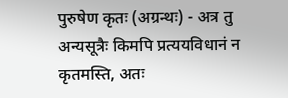पुरुषेण कृतः (अग्रन्थः) - अत्र तु अन्यसूत्रैः किमपि प्रत्ययविधानं न कृतमस्ति, अतः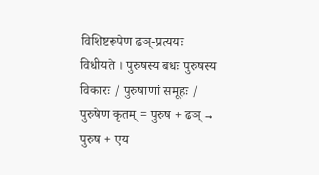विशिष्टरूपेण ढञ्-प्रत्ययः विधीयते । पुरुषस्य बधः पुरुषस्य विकारः / पुरुषाणां समूहः / पुरुषेण कृतम् = पुरुष + ढञ् → पुरुष + एय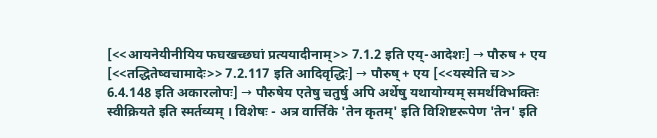[<<आयनेयीनीयिय फघखच्छघां प्रत्ययादीनाम्>> 7.1.2 इति एय्-आदेशः] → पौरुष + एय [<<तद्धितेष्वचामादेः>> 7.2.117 इति आदिवृद्धिः] → पौरुष् + एय [<<यस्येति च>> 6.4.148 इति अकारलोपः] → पौरुषेय एतेषु चतुर्षु अपि अर्थेषु यथायोग्यम् समर्थविभक्तिः स्वीक्रियते इति स्मर्तव्यम् । विशेषः - अत्र वार्त्तिके 'तेन कृतम्' इति विशिष्टरूपेण 'तेन' इति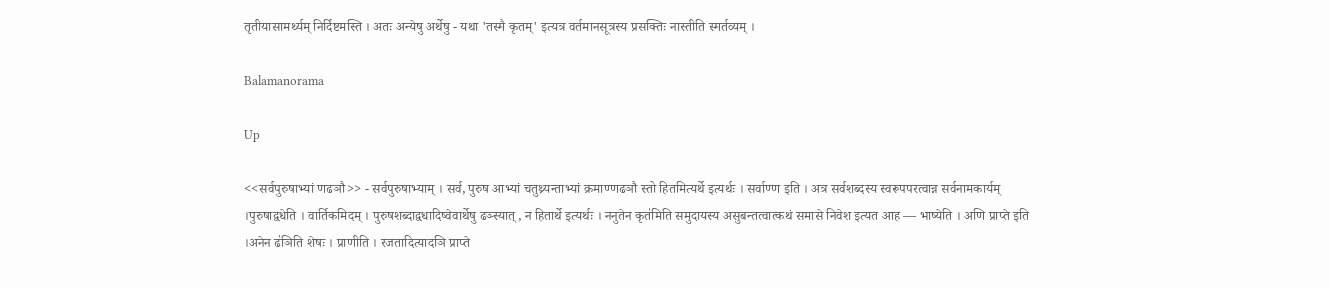तृतीयासामर्थ्यम् निर्दिष्टमस्ति । अतः अन्येषु अर्थेषु - यथा 'तस्मै कृतम्' इत्यत्र वर्तमानसूत्रस्य प्रसक्तिः नास्तीति स्मर्तव्यम् ।

Balamanorama

Up

<<सर्वपुरुषाभ्यां णढञौ>> - सर्वपुरुषाभ्याम् । सर्व, पुरुष आभ्यां चतुथ्र्यन्ताभ्यां क्रमाण्णढञौ स्तो हितमित्यर्थे इत्यर्थः । सर्वाण्ण इति । अत्र सर्वशब्दस्य स्वरूपपरत्वान्न सर्वनामकार्यम् ।पुरुषाद्वधेति । वार्तिकमिदम् । पुरुषशब्दाद्वधादिष्वेवार्थेषु ढञ्स्यात्, न हितार्थे इत्यर्थः । ननुतेन कृत॑मिति समुदायस्य असुबन्तत्वात्कथं समासे निवेश इत्यत आह — भाष्येति । अणि प्राप्ते इति ।अनेन ढ॑ञिति शेषः । प्राणीति । रजतादित्यादञि प्राप्ते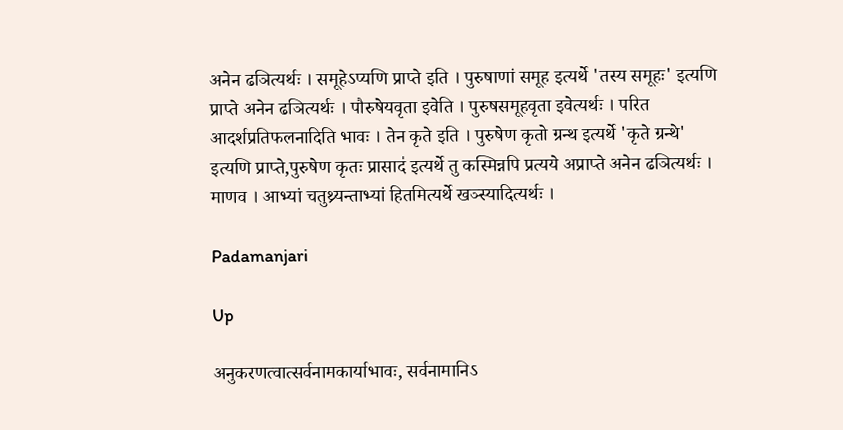अनेन ढञित्यर्थः । समूहेऽप्यणि प्राप्ते इति । पुरुषाणां समूह इत्यर्थे 'तस्य समूहः' इत्यणि प्राप्ते अनेन ढञित्यर्थः । पौरुषेयवृता इवेति । पुरुषसमूहवृता इवेत्यर्थः । परित आदर्शप्रतिफलनादिति भावः । तेन कृते इति । पुरुषेण कृतो ग्रन्थ इत्यर्थे 'कृते ग्रन्थे' इत्यणि प्राप्ते,पुरुषेण कृतः प्रासाद॑ इत्यर्थे तु कस्मिन्नपि प्रत्यये अप्राप्ते अनेन ढञित्यर्थः । माणव । आभ्यां चतुथ्र्यन्ताभ्यां हितमित्यर्थे खञ्स्यादित्यर्थः ।

Padamanjari

Up

अनुकरणत्वात्सर्वनामकार्याभावः, सर्वनामानिऽ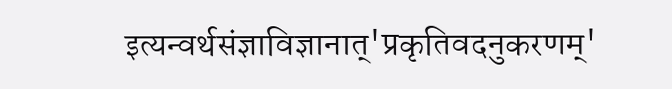इत्यन्वर्थसंज्ञाविज्ञानात्'प्रकृतिवदनुकरणम्'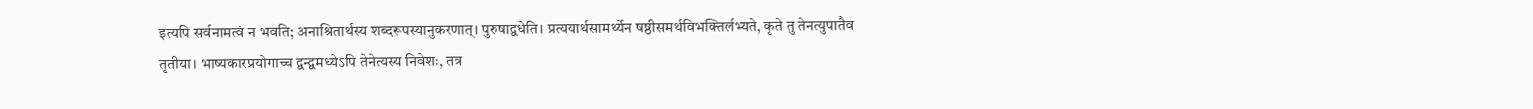इत्यपि सर्वनामत्वं न भवति; अनाश्रितार्थस्य शब्दरूपस्यानुकरणात्। पुरुषाद्वधेति। प्रत्ययार्थसामर्थ्येन षष्ठीसमर्थविभक्तिर्लभ्यते, कृते तु तेनत्युपातैव तृतीया। भाष्यकारप्रयोगाच्च द्वन्द्वमध्येऽपि तेनेत्यस्य निवेशः, तत्र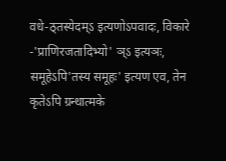वधे-ठ्तस्येदम्ऽ इत्यणोऽपवादः, विकारे -'प्राणिरजतादिभ्यो' ञ्ऽ इत्यञः, समूहेऽपि'तस्य समूहः' इत्यण एव, तेन कृतेऽपि ग्रन्थात्मके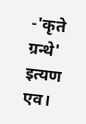-'कृते ग्रन्थे' इत्यण एव।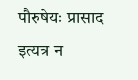पौरुषेयः प्रासाद इत्यत्र न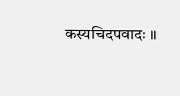कस्यचिदपवादः ॥